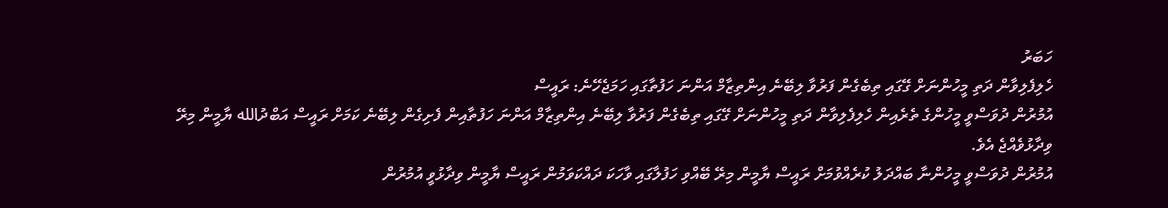ހަބަރު
ހެލިފެލިވާން ދަތި މީހުންނަށް ގޭގައި ތިބެގެން ފަރުވާ ލިބޭނެ އިންތިޒާމް އަންނަ ހަފުތާގައި ހަމަޖެހޭނެ: ރައީސް
އުމުރުން ދުވަސްވީ މީހުންގެ ތެރެއިން ހެލިފެލިވާން ދަތި މީހުންނަށް ގޭގައި ތިބެގެން ފަރުވާ ލިބޭނެ އިންތިޒާމް އަންނަ ހަފުތާއިން ފެށިގެން ލިބޭނެ ކަމަށް ރައީސް އަބްދުالله ޔާމީން މިރޭ ވިދާޅުވެއްޖެ އެވެ.
އުމުރުން ދުވަސްވީ މީހުންނާ ބައްދަލު ކުރެއްވުމަށް ރައީސް ޔާމީން މިރޭ ބޭއްވި ހަފުލާގައި ވާހަކަ ދައްކަވަމުން ރައީސް ޔާމީން ވިދާޅުވީ އުމުރުން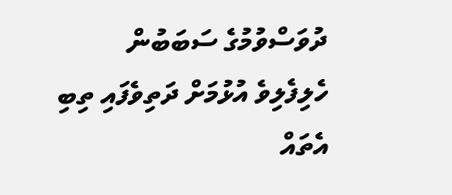ދުވަސްވުމުގެ ސަބަބުން ހެލިފެލިވެ އުޅުމަށް ދަތިވެފައި ތިބި އެތައް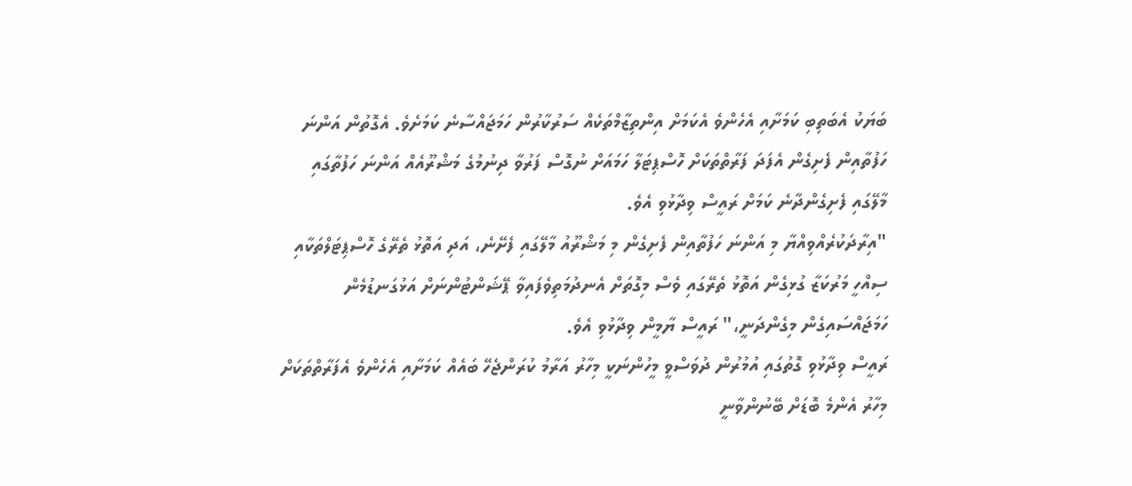ބަޔަކު އެބަތިބި ކަމަށާއި އެހެންވެ އެކަމަށް އިންތިޒާމްތަކެއް ސަރުކާރުން ހަމަޖައްސާނެ ކަމަށެވެ. އެގޮތުން އަންނަ ހަފުތާއިން ފެށިގެން އެފަދަ ފަރާތްތަކަށް ހޮސްޕިޓަލާ ހަމައަށް ނުގޮސް ފަރުވާ ދިނުމުގެ މަޝްރޫއެއް އަންނަ ހަފުތާގައި މާލޭގައި ފެށިގެންދާނެ ކަމަށް ރައީސް ވިދާޅުވި އެވެ.
"އިރާދަކުރެއްވިއްޔާ މި އަންނަ ހަފުތާއިން ފެށިގެން މި މަޝްރޫއު މާލޭގައި ފެށޭނެ، އަދި އަތޮޅު ތެރޭގެ ހޮސްޕިޓަލްތަކާއި ސިއްހީ މަރުކަޒާ ގުޅިގެން އަތޮޅު ތެރޭގައި ވެސް މިގޮތަށް އެނދުމަތިވެފައިވާ ޕޭޝަންޓުންނަށް އަޅުގަނޑުމެން ހަމަޖައްސައިގެން މިގެންދަނީ،" ރައީސް ޔާމީން ވިދާޅުވި އެވެ.
ރައީސް ވިދާޅުވި ގޮތުގައި އުމުރުން ދުވަސްވީ މީހުންނަކީ މިހާރު އަރާމު ކުރަންޖެހޭ ބައެއް ކަމަށާއި އެހެންވެ އެފަރާތްތަކަށް މިހާރު އެންމެ ބޮޑަށް ބޭނުންވާނީ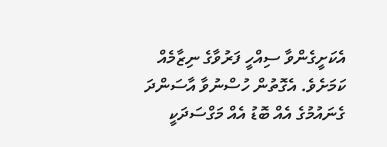އެކަށީގެންވާ ސިއްހީ ފަރުވާގެ ނިޒާމެއް ކަމަށެވެ. އެގޮތުން ހުސްނުވާ އާސަންދަ ގެނައުމުގެ އެއް ބޮޑު އެއް މަގްސަދަކީ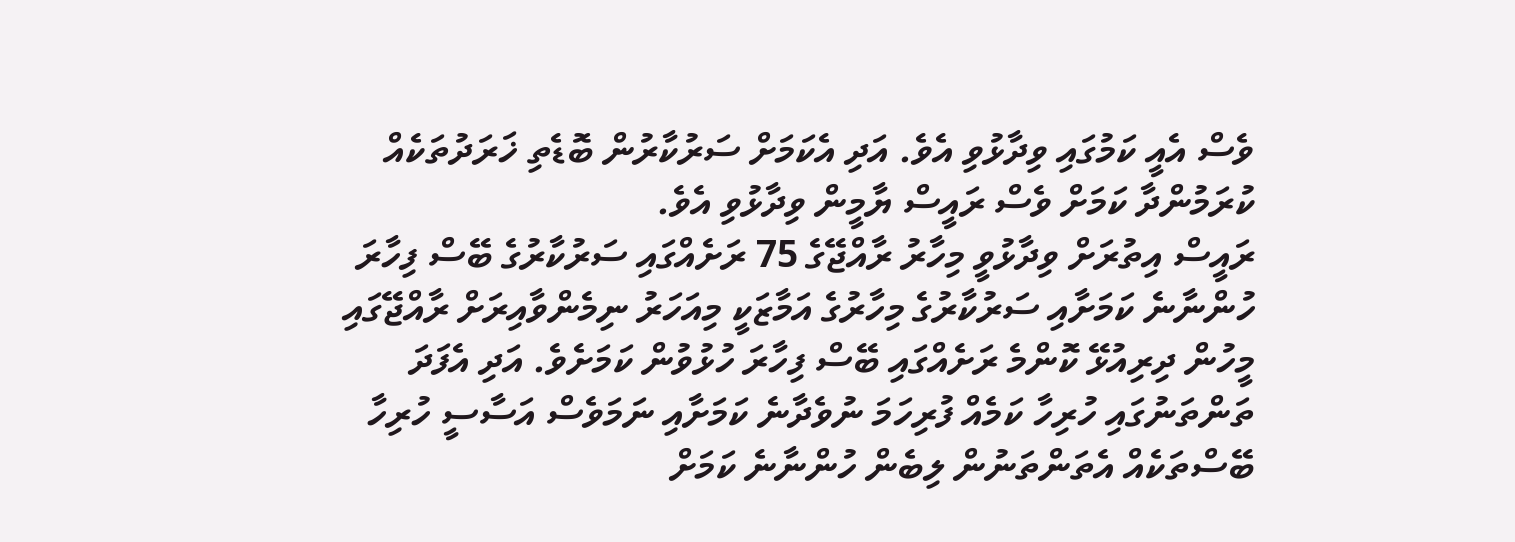ވެސް އެއީ ކަމުގައި ވިދާޅުވި އެވެ. އަދި އެކަމަށް ސަރުކާރުން ބޮޑެތި ޚަރަދުތަކެއް ކުރަމުންދާ ކަމަށް ވެސް ރައީސް ޔާމީން ވިދާޅުވި އެވެ.
ރައީސް އިތުރަށް ވިދާޅުވީ މިހާރު ރާއްޖޭގެ 75 ރަށެއްގައި ސަރުކާރުގެ ބޭސް ފިހާރަ ހުންނާނެ ކަމަށާއި ސަރުކާރުގެ މިހާރުގެ އަމާޒަކީ މިއަހަރު ނިމެންވާއިރަށް ރާއްޖޭގައި މީހުން ދިރިއުޅޭ ކޮންމެ ރަށެއްގައި ބޭސް ފިހާރަ ހުޅުވުން ކަމަށެވެ. އަދި އެފަދަ ތަންތަނުގައި ހުރިހާ ކަމެއް ފުރިހަމަ ނުވެދާނެ ކަމަށާއި ނަމަވެސް އަސާސީ ހުރިހާ ބޭސްތަކެއް އެތަންތަނުން ލިބެން ހުންނާނެ ކަމަށް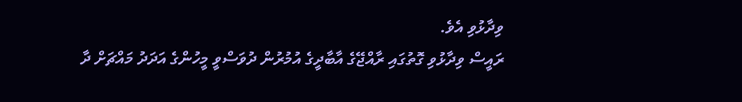ވިދާޅުވި އެވެ.
ރައީސް ވިދާޅުވި ގޮތުގައި ރާއްޖޭގެ އާބާދީގެ އުމުރުން ދުވަސްވީ މީހުންގެ އަދަދު މައްޗަށް ދާ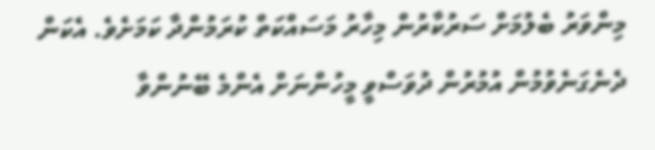މިންވަރު ބެލުމަށް ސަރުކާރުން މިހާރު މަސައްކަތް ކުރަމުންދާ ކަމަށެވެ. އެކަން ދެނެގަނެވުމުން އުމުރުން ދުވަސްވީ މީހުންނަށް އެންމެ ބޭނުންވާ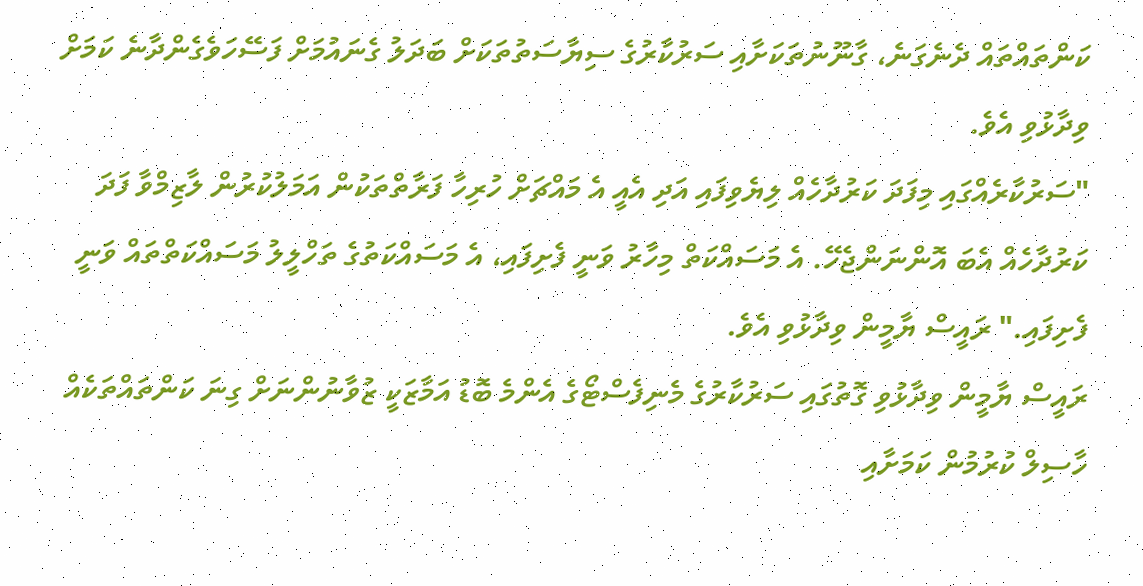ކަންތައްތައް ދެނެގަނެ، ގާނޫނުތަކަށާއި ސަރުކާރުގެ ސިޔާސަތުތަކަށް ބަދަލު ގެނައުމަށް ފަސޭހަވެގެންދާނެ ކަމަށް ވިދާޅުވި އެވެ.
"ސަރުކާރެއްގައި މިފަދަ ކަރުދާހެއް ލިޔެވިފައި އަދި އެއީ އެ މައްޗަށް ހުރިހާ ފަރާތްތަކުން އަމަލުކުރުން ލާޒިމްވާ ފަދަ ކަރުދާހެއް އެބަ އޮންނަންޖެހޭ. އެ މަސައްކަތް މިހާރު ވަނީ ފެށިފައި، އެ މަސައްކަތުގެ ތަހްލީލު މަސައްކަތްތައް ވަނީ ފެށިފައި." ރައީސް ޔާމީން ވިދާޅުވި އެވެ.
ރައީސް ޔާމީން ވިދާޅުވި ގޮތުގައި ސަރުކާރުގެ މެނިފެސްޓޯގެ އެންމެ ބޮޑު އަމާޒަކީ ޒުވާނުންނަށް ގިނަ ކަންތައްތަކެއް ހާސިލް ކުރުމުން ކަމަށާއި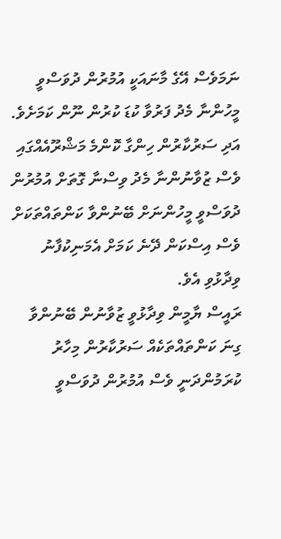ނަމަވެސް އޭގެ މާނައަކީ އުމުރުން ދުވަސްވީ މީހުންނާ މެދު ފަރުވާ ކުޑަ ކުރުން ނޫން ކަމަށެވެ. އަދި ސަރުކާރުން ހިންގާ ކޮންމެ މަޝްރޫއެއްގައި ވެސް ޒުވާނުންނާ މެދު ވިސްނާ ގޮތަށް އުމުރުން ދުވަސްވީ މީހުންނަށް ބޭނުންވާ ކަންތައްތަކަށް ވެސް އިސްކަން ދޭނެ ކަމަށް އެމަނިކުފާނު ވިދާޅުވި އެވެ.
ރައީސް ޔާމީން ވިދާޅުވީ ޒުވާނުން ބޭނުންވާ ގިނަ ކަންތައްތަކެއް ސަރުކާރުން މިހާރު ކުރަމުންދަނީ ވެސް އުމުރުން ދުވަސްވީ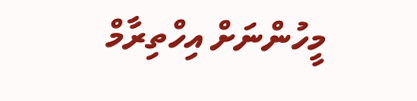މީހުންނަށް އިހްތިރާމް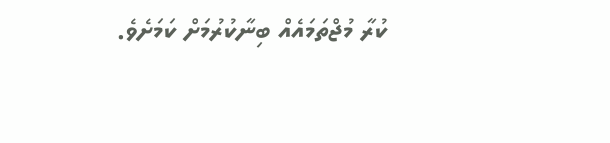ކުރާ މުޖްތަމައެއް ބިނާކުރުމަށް ކަމަށެވެ.